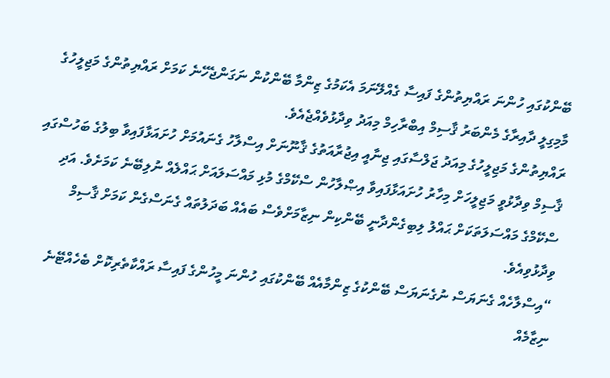ބޭންކުގައި ހުންނަ ރައްޔިތުންގެ ފައިސާ ގެއްލޭނަމަ އެކަމުގެ ޒިންމާ ބޭންކުން ނަގަންޖެހޭނެ ކަމަށް ރައްޔިތުންގެ މަޖިލީހުގެ މާމިގިލީ ދާއިރާގެ މެންބަރު ޤާސިމް އިބްރާހިމް މިއަދު ވިދާޅުވެއްޖެއެވެ.
ރައްޔިތުންގެ މަޖިލީހުގެ މިއަދު ޖަލްސާގައި ޖިނާއީ އިޖުރާއަތުގެ ޤާނޫނަށް އިސްލާހު ގެނައުމަށް ހުށައަޅާފައިވާ ބިލުގެ ބަހުސްގައި ޤާސިމް ވިދާޅުވީ މަޖިލީހަށް މިހާރު ހުށައަޅާފައިވާ އިޞްލާހުން ސްކޭމްގެ މުޅި މައްސަލައަށް ޙައްލެއް ނުލިބޭނެ ކަމަށެވެ. އަދި ސްކޭމްގެ މައްސަލަތަކަށް ޙައްލު ލިބިގެންދާނީ ބޭންކިން ނިޒާމަށްވެސް ބައެއް ބަދަލުތައް ގެނަސްގެން ކަމަށް ޤާސިމް ވިދާޅުވިއެވެ.
“އިސްލާހެއް ގެނަޔަސް ނުގެނަޔަސް ބޭންކުގެ ޒިންމާއެއް ބޭންކުގައި ހުންނަ މީހުންގެ ފައިސާ ރައްކާތެރިކޮށް ބެހެއްޓޭނެ ނިޒާމެއް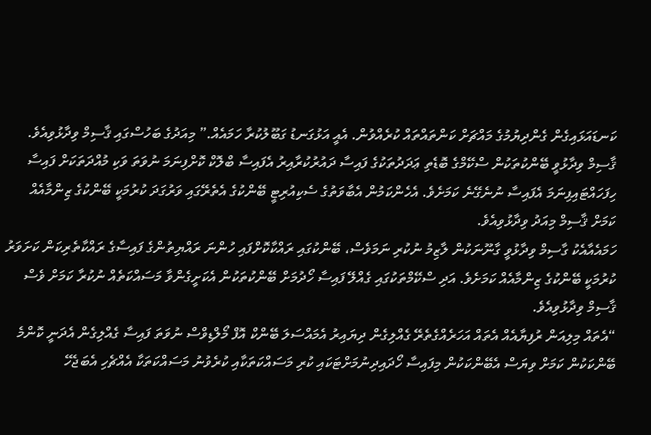ކަނޑައަޅައިގެން ގެންދިޔުމުގެ މައްޗަށް ކަންތައްތައް ކުރެއްވުން. އެއީ އަޅުގަނޑު ގަބޫލުކުރާ ހަމައެއް.” މިއަދުގެ ބަހުސްގައި ޤާސިމް ވިދާޅުވިއެވެ.
ޤާސިމް ވިދާޅުވީ ބޭންކުތަކުން ސްކޭމްގެ ބޮޑެތި ޢަދަދުތަކުގެ ފައިސާ ދައުރުކުރާއިރު އެފައިސާ ބްލޮކް ކޮށްފިނަމަ ނުވަތަ ވަކި މުއްދަތަކަށް ފައިސާ ހިފަހައްޓައިފިނަމަ އެފައިސާ ނުނެގޭނެ ކަމަށެވެ. އެހެންކަމުން އެބާވަތުގެ ސެކިއުރިޓީ ބޭންކުގެ އެތެރޭގައި ވަރުގަދަ ކުރުމަކީ ބޭންކުގެ ޒިންމާއެއް ކަމަށް ޤާސިމް މިއަދު ވިދާޅުވިއެވެ.
ހަމައެއާއެކު ގާސިމް ވިދާޅުވީ ގާނޫނަކުން ލާޒިމު ނުކުރި ނަމަވެސް، ބޭންކުގައި ރައްކާކޮށްފައި ހުންނަ ރައްޔިތުންގެ ފައިސާގެ ރައްކާތެރިކަން ކަށަވަރު ކުރުމަކީ ބޭންކުގެ ޒިންމާއެއް ކަމަށެވެ. އަދި ސްކޭމްތަކުގައި ގެއްލޭ ފައިސާ ހޯދުމަށް ބޭންކުތަކުން އެކަށީގެންވާ މަސައްކަތެއް ނުކުރާ ކަމަށް ވެސް ޤާސިމް ވިދާޅުވިއެވެ.
“އެތައް މިލިއަން ރުފިޔާއެއް އެތައް އަހަރެއްގެތެރޭ ގެއްލިގެން ދިޔައިރު އެމައްސަލަ ބޭންކް އޮފް މޯލްޑިވްސް ނުވަތަ ފައިސާ ގެއްލިގެން އެދަނީ ކޮންމެ ބޭންކަކުން ކަމަށް ވިޔަސް އެބޭންކަކުން މިފައިސާ ހޯދައިދިނުމަށްޓަކައި ކުރި މަސައްކަތަކާއި ކުރެވުނު މަސައްކަތަކާ އެއްޗެހި އެބަޖެހޭ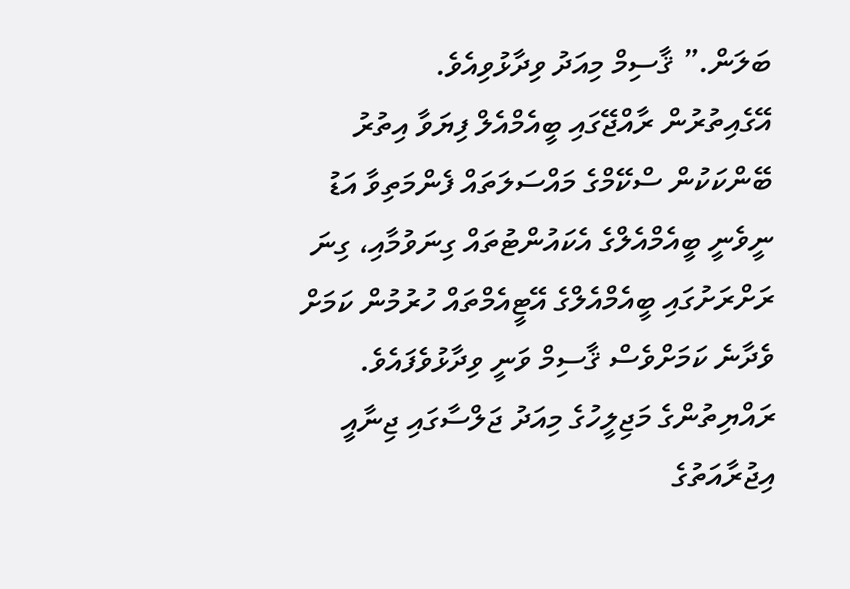ބަލަން.” ޤާސިމް މިއަދު ވިދާޅުވިއެވެ.
އޭގެއިތުރުން ރާއްޖޭގައި ބީއެމްއެލް ފިޔަވާ އިތުރު ބޭންކަކުން ސްކޭމްގެ މައްސަލަތައް ފެންމަތިވާ އަޑު ނީވެނީ ބީއެމްއެލްގެ އެކައުންޓުތައް ގިނަވުމާއި، ގިނަ ރަށްރަށުގައި ބީއެމްއެލްގެ އޭޓީއެމްތައް ހުރުމުން ކަމަށް ވެދާނެ ކަމަށްވެސް ޤާސިމް ވަނީ ވިދާޅުވެފައެވެ.
ރައްޔިތުންގެ މަޖިލީހުގެ މިއަދު ޖަލްސާގައި ޖިނާއީ އިޖުރާއަތުގެ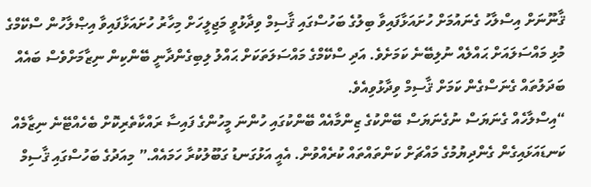ޤާނޫނަށް އިސްލާހު ގެނައުމަށް ހުށައަޅާފައިވާ ބިލުގެ ބަހުސްގައި ޤާސިމް ވިދާޅުވީ މަޖިލީހަށް މިހާރު ހުށައަޅާފައިވާ އިޞްލާހުން ސްކޭމްގެ މުޅި މައްސަލައަށް ޙައްލެއް ނުލިބޭނެ ކަމަށެވެ. އަދި ސްކޭމްގެ މައްސަލަތަކަށް ޙައްލު ލިބިގެންދާނީ ބޭންކިން ނިޒާމަށްވެސް ބައެއް ބަދަލުތައް ގެނަސްގެން ކަމަށް ޤާސިމް ވިދާޅުވިއެވެ.
“އިސްލާހެއް ގެނަޔަސް ނުގެނަޔަސް ބޭންކުގެ ޒިންމާއެއް ބޭންކުގައި ހުންނަ މީހުންގެ ފައިސާ ރައްކާތެރިކޮށް ބެހެއްޓޭނެ ނިޒާމެއް ކަނޑައަޅައިގެން ގެންދިޔުމުގެ މައްޗަށް ކަންތައްތައް ކުރެއްވުން. އެއީ އަޅުގަނޑު ގަބޫލުކުރާ ހަމައެއް.” މިއަދުގެ ބަހުސްގައި ޤާސިމް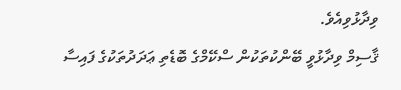ވިދާޅުވިއެވެ.
ޤާސިމް ވިދާޅުވީ ބޭންކުތަކުން ސްކޭމްގެ ބޮޑެތި ޢަދަދުތަކުގެ ފައިސާ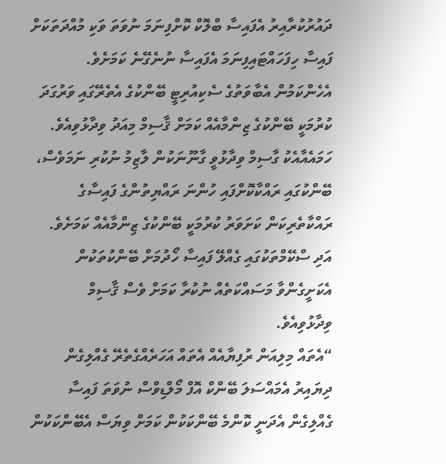ދައުރުކުރާއިރު އެފައިސާ ބްލޮކް ކޮށްފިނަމަ ނުވަތަ ވަކި މުއްދަތަކަށް ފައިސާ ހިފަހައްޓައިފިނަމަ އެފައިސާ ނުނެގޭނެ ކަމަށެވެ. އެހެންކަމުން އެބާވަތުގެ ސެކިއުރިޓީ ބޭންކުގެ އެތެރޭގައި ވަރުގަދަ ކުރުމަކީ ބޭންކުގެ ޒިންމާއެއް ކަމަށް ޤާސިމް މިއަދު ވިދާޅުވިއެވެ.
ހަމައެއާއެކު ގާސިމް ވިދާޅުވީ ގާނޫނަކުން ލާޒިމު ނުކުރި ނަމަވެސް، ބޭންކުގައި ރައްކާކޮށްފައި ހުންނަ ރައްޔިތުންގެ ފައިސާގެ ރައްކާތެރިކަން ކަށަވަރު ކުރުމަކީ ބޭންކުގެ ޒިންމާއެއް ކަމަށެވެ. އަދި ސްކޭމްތަކުގައި ގެއްލޭ ފައިސާ ހޯދުމަށް ބޭންކުތަކުން އެކަށީގެންވާ މަސައްކަތެއް ނުކުރާ ކަމަށް ވެސް ޤާސިމް ވިދާޅުވިއެވެ.
“އެތައް މިލިއަން ރުފިޔާއެއް އެތައް އަހަރެއްގެތެރޭ ގެއްލިގެން ދިޔައިރު އެމައްސަލަ ބޭންކް އޮފް މޯލްޑިވްސް ނުވަތަ ފައިސާ ގެއްލިގެން އެދަނީ ކޮންމެ ބޭންކަކުން ކަމަށް ވިޔަސް އެބޭންކަކުން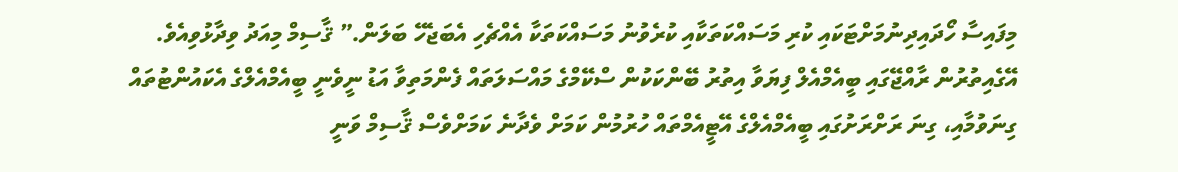މިފައިސާ ހޯދައިދިނުމަށްޓަކައި ކުރި މަސައްކަތަކާއި ކުރެވުނު މަސައްކަތަކާ އެއްޗެހި އެބަޖެހޭ ބަލަން.” ޤާސިމް މިއަދު ވިދާޅުވިއެވެ.
އޭގެއިތުރުން ރާއްޖޭގައި ބީއެމްއެލް ފިޔަވާ އިތުރު ބޭންކަކުން ސްކޭމްގެ މައްސަލަތައް ފެންމަތިވާ އަޑު ނީވެނީ ބީއެމްއެލްގެ އެކައުންޓުތައް ގިނަވުމާއި، ގިނަ ރަށްރަށުގައި ބީއެމްއެލްގެ އޭޓީއެމްތައް ހުރުމުން ކަމަށް ވެދާނެ ކަމަށްވެސް ޤާސިމް ވަނީ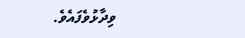ވިދާޅުވެފައެވެ.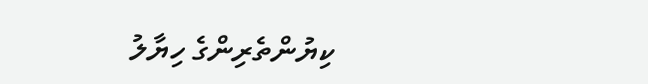ކިޔުންތެރިންގެ ހިޔާލު